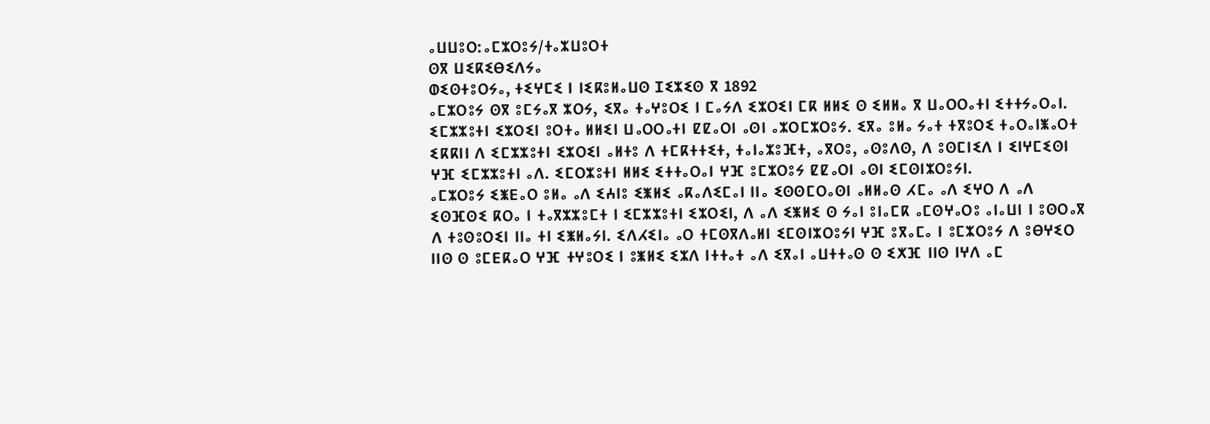ⴰⵡⵡⵓⵔ:ⴰⵎⵣⵔⵓⵢ/ⵜⴰⵣⵡⵓⵔⵜ
ⵙⴳ ⵡⵉⴽⵉⴱⵉⴷⵢⴰ
ⵀⵉⵙⵜⵓⵔⵢⴰ, ⵜⵉⵖⵎⵉ ⵏ ⵏⵉⴽⵓⵍⴰⵡⵙ ⵊⵉⵣⵉⵙ ⴳ 1892
ⴰⵎⵣⵔⵓⵢ ⵙⴳ ⵓⵎⵢⴰⴳ ⵣⵔⵢ, ⵉⴳⴰ ⵜⴰⵖⵓⵔⵉ ⵏ ⵎⴰⵢⴷ ⵉⵣⵔⵉⵏ ⵎⴽ ⵍⵍⵉ ⵙ ⵉⵍⵍⴰ ⴳ ⵡⴰⵔⵔⴰⵜⵏ ⵉⵜⵜⵢⴰⵔⴰⵏ. ⵉⵎⵣⵣⵓⵜⵏ ⵉⵣⵔⵉⵏ ⵓⵔⵜⴰ ⵍⵍⵉⵏ ⵡⴰⵔⵔⴰⵜⵏ ⵇⵇⴰⵔⵏ ⴰⵙⵏ ⴰⵣⵔⵎⵣⵔⵓⵢ. ⵉⴳⴰ ⵓⵍⴰ ⵢⴰⵜ ⵜⴳⵓⵔⵉ ⵜⴰⵔⴰⵏⵥⴰⵔⵜ ⵉⴽⴽⵏⵏ ⴷ ⵉⵎⵣⵣⵓⵜⵏ ⵉⵣⵔⵉⵏ ⴰⵍⵜⵓ ⴷ ⵜⵎⴽⵜⵜⵉⵜ, ⵜⴰⵏⴰⵣⵓⴼⵜ, ⴰⴳⵔⵓ, ⴰⵙⵓⴷⵙ, ⴷ ⵓⵙⵎⵏⵉⴷ ⵏ ⵉⵏⵖⵎⵉⵙⵏ ⵖⴼ ⵉⵎⵣⵣⵓⵜⵏ ⴰⴷ. ⵉⵎⵔⵣⵓⵜⵏ ⵍⵍⵉ ⵉⵜⵜⴰⵔⴰⵏ ⵖⴼ ⵓⵎⵣⵔⵓⵢ ⵇⵇⴰⵔⵏ ⴰⵙⵏ ⵉⵎⵙⵏⵣⵔⵓⵢⵏ.
ⴰⵎⵣⵔⵓⵢ ⵉⵥⴹⴰⵔ ⵓⵍⴰ ⴰⴷ ⵉⵄⵏⵓ ⵉⵥⵍⵉ ⴰⴽⴰⴷⵉⵎⴰⵏ ⵏⵏⴰ ⵉⵙⵙⵎⵔⴰⵙⵏ ⴰⵍⵍⴰⵙ ⵃⵎⴰ ⴰⴷ ⵉⵖⵔ ⴷ ⴰⴷ ⵉⵙⴼⵙⵉ ⴽⵔⴰ ⵏ ⵜⴰⴳⵣⵣⵓⵎⵜ ⵏ ⵉⵎⵣⵣⵓⵜⵏ ⵉⵣⵔⵉⵏ, ⴷ ⴰⴷ ⵉⵥⵍⵉ ⵙ ⵢⴰⵏ ⵓⵏⴰⵎⴽ ⴰⵎⵙⵖⴰⵔⵓ ⴰⵏⴰⵡⵏ ⵏ ⵓⵙⵔⴰⴳ ⴷ ⵜⵓⵙⵓⵔⵉⵏ ⵏⵏⴰ ⵜⵏ ⵉⵥⵍⴰⵢⵏ. ⵉⴷⵃⵉⵏⴰ ⴰⵔ ⵜⵎⵙⴳⴷⴰⵍⵏ ⵉⵎⵙⵏⵣⵔⵓⵢⵏ ⵖⴼ ⵓⴳⴰⵎⴰ ⵏ ⵓⵎⵣⵔⵓⵢ ⴷ ⵓⴱⵖⵉⵔ ⵏⵏⵙ ⵙ ⵓⵎⴹⴽⴰⵔ ⵖⴼ ⵜⵖⵓⵔⵉ ⵏ ⵓⵥⵍⵉ ⵉⵣⴷ ⵏⵜⵜⴰⵜ ⴰⴷ ⵉⴳⴰⵏ ⴰⵡⵜⵜⴰⵙ ⵙ ⵉⵅⴼ ⵏⵏⵙ ⵏⵖⴷ ⴰⵎ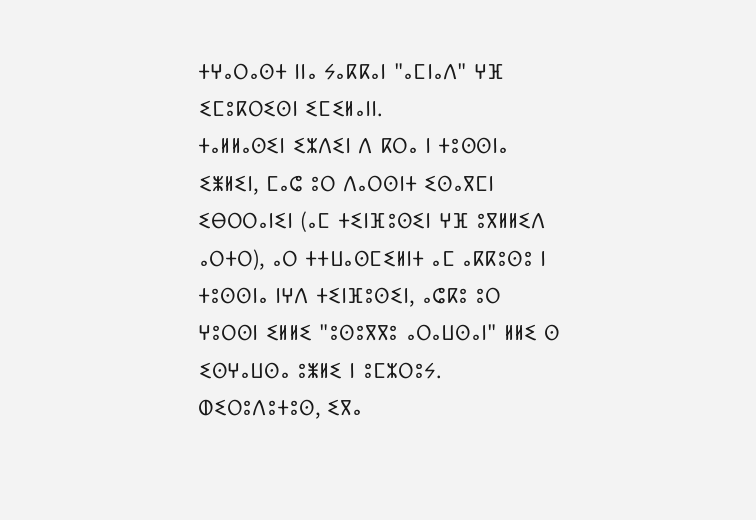ⵜⵖⴰⵔⴰⵙⵜ ⵏⵏⴰ ⵢⴰⴽⴽⴰⵏ "ⴰⵎⵏⴰⴷ" ⵖⴼ ⵉⵎⵓⴽⵔⵉⵙⵏ ⵉⵎⵉⵍⴰⵏⵏ.
ⵜⴰⵍⵍⴰⵙⵉⵏ ⵉⵣⴷⵉⵏ ⴷ ⴽⵔⴰ ⵏ ⵜⵓⵙⵙⵏⴰ ⵉⵥⵍⵉⵏ, ⵎⴰⵛ ⵓⵔ ⴷⴰⵔⵙⵏⵜ ⵉⵙⴰⴳⵎⵏ ⵉⴱⵔⵔⴰⵏⵉⵏ (ⴰⵎ ⵜⵉⵏⴼⵓⵙⵉⵏ ⵖⴼ ⵓⴳⵍⵍⵉⴷ ⴰⵔⵜⵔ), ⴰⵔ ⵜⵜⵡⴰⵙⵎⵉⵍⵏⵜ ⴰⵎ ⴰⴽⴽⵓⵙⵓ ⵏ ⵜⵓⵙⵙⵏⴰ ⵏⵖⴷ ⵜⵉⵏⴼⵓⵙⵉⵏ, ⴰⵛⴽⵓ ⵓⵔ ⵖⵓⵔⵙⵏ ⵉⵍⵍⵉ "ⵓⵙⵓⴳⴳⵓ ⴰⵔⴰⵡⵙⴰⵏ" ⵍⵍⵉ ⵙ ⵉⵙⵖⴰⵡⵙⴰ ⵓⵥⵍⵉ ⵏ ⵓⵎⵣⵔⵓⵢ. ⵀⵉⵔⵓⴷⵓⵜⵓⵙ, ⵉⴳⴰ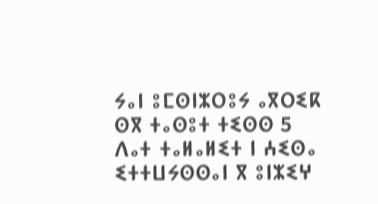ⵢⴰⵏ ⵓⵎⵙⵏⵣⵔⵓⵢ ⴰⴳⵔⵉⴽ ⵙⴳ ⵜⴰⵙⵓⵜ ⵜⵉⵙⵙ 5 ⴷⴰⵜ ⵜⴰⵍⴰⵍⵉⵜ ⵏ ⵄⵉⵙⴰ ⵉⵜⵜⵡⵢⵙⵙⴰⵏ ⴳ ⵓⵏⵣⵉⵖ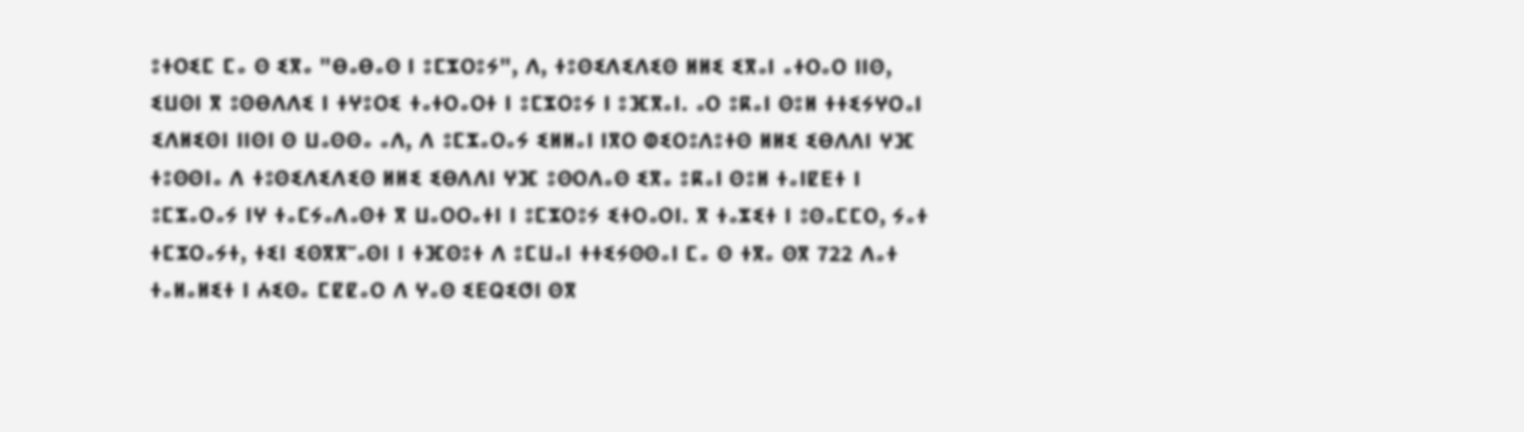ⵓⵜⵔⵉⵎ ⵎⴰ ⵙ ⵉⴳⴰ "ⴱⴰⴱⴰⵙ ⵏ ⵓⵎⵣⵔⵓⵢ", ⴷ, ⵜⵓⵙⵉⴷⵉⴷⵉⵙ ⵍⵍⵉ ⵉⴳⴰⵏ ⴰⵜⵔⴰⵔ ⵏⵏⵙ, ⵉⵡⵙⵏ ⴳ ⵓⵙⴱⴷⴷⵉ ⵏ ⵜⵖⵓⵔⵉ ⵜⴰⵜⵔⴰⵔⵜ ⵏ ⵓⵎⵣⵔⵓⵢ ⵏ ⵓⴼⴳⴰⵏ. ⴰⵔ ⵓⴽⴰⵏ ⵙⵓⵍ ⵜⵜⵉⵢⵖⵔⴰⵏ ⵉⴷⵍⵉⵙⵏ ⵏⵏⵙⵏ ⵙ ⵡⴰⵙⵙⴰ ⴰⴷ, ⴷ ⵓⵎⵣⴰⵔⴰⵢ ⵉⵍⵍⴰⵏ ⵏⴳⵔ ⵀⵉⵔⵓⴷⵓⵜⵙ ⵍⵍⵉ ⵉⴱⴷⴷⵏ ⵖⴼ ⵜⵓⵙⵙⵏⴰ ⴷ ⵜⵓⵙⵉⴷⵉⴷⵉⵙ ⵍⵍⵉ ⵉⴱⴷⴷⵏ ⵖⴼ ⵓⵙⵔⴷⴰⵙ ⵉⴳⴰ ⵓⴽⴰⵏ ⵙⵓⵍ ⵜⴰⵏⵇⴹⵜ ⵏ ⵓⵎⵣⴰⵔⴰⵢ ⵏⵖ ⵜⴰⵎⵢⴰⴷⴰⵙⵜ ⴳ ⵡⴰⵔⵔⴰⵜⵏ ⵏ ⵓⵎⵣⵔⵓⵢ ⵉⵜⵔⴰⵔⵏ. ⴳ ⵜⴰⵣⵉⵜ ⵏ ⵓⵙⴰⵎⵎⵔ, ⵢⴰⵜ ⵜⵎⵣⵔⴰⵢⵜ, ⵜⵉⵏ ⵉⵙⴳⴳⵯⴰⵙⵏ ⵏ ⵜⴼⵙⵓⵜ ⴷ ⵓⵎⵡⴰⵏ ⵜⵜⵉⵢⵙⵙⴰⵏ ⵎⴰ ⵙ ⵜⴳⴰ ⵙⴳ 722 ⴷⴰⵜ ⵜⴰⵍⴰⵍⵉⵜ ⵏ ⵄⵉⵙⴰ ⵎⵇⵇⴰⵔ ⴷ ⵖⴰⵙ ⵉⴹⵕⵉⵚⵏ ⵙⴳ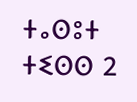ⵜⴰⵙⵓⵜ ⵜⵉⵙⵙ 2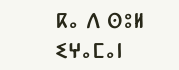ⴽⴰ ⴷ ⵙⵓⵍ ⵉⵖⴰⵎⴰⵏ